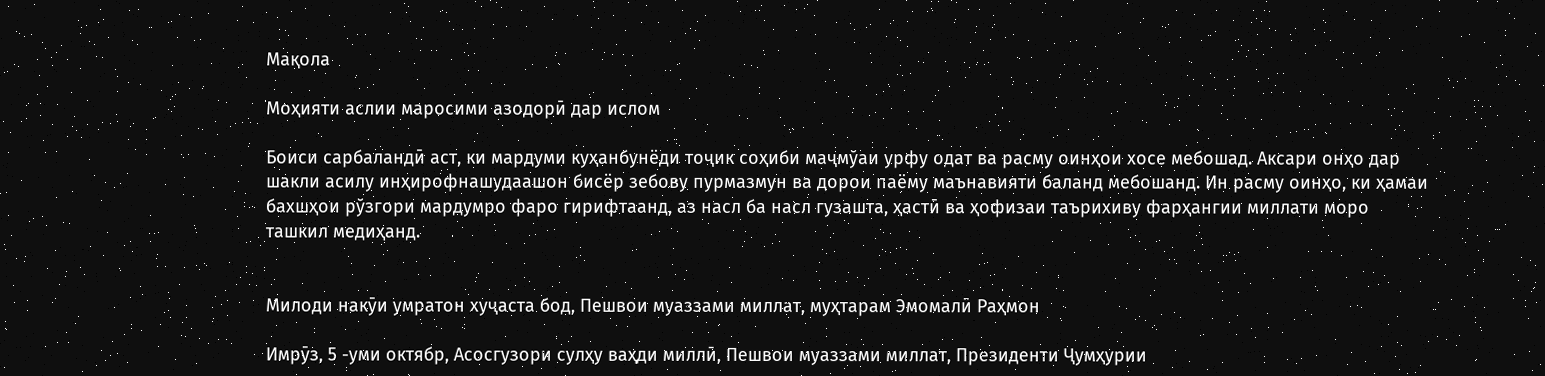Мақола

Моҳияти аслии маросими азодорӣ дар ислом

Боиси сарбаландӣ аст, ки мардуми куҳанбунёди тоҷик соҳиби маҷмўаи урфу одат ва расму оинҳои хосе мебошад. Аксари онҳо дар шакли асилу инҳирофнашудаашон бисёр зебову пурмазмун ва дорои паёму маънавияти баланд мебошанд. Ин расму оинҳо, ки ҳамаи бахшҳои рўзгори мардумро фаро гирифтаанд, аз насл ба насл гузашта, ҳастӣ ва ҳофизаи таърихиву фарҳангии миллати моро ташкил медиҳанд.


Милоди накӯи умратон хуҷаста бод, Пешвои муаззами миллат, муҳтарам Эмомалӣ Раҳмон

Имрӯз, 5 -уми октябр, Асосгузори сулҳу ваҳди миллӣ, Пешвои муаззами миллат, Президенти Ҷумҳурии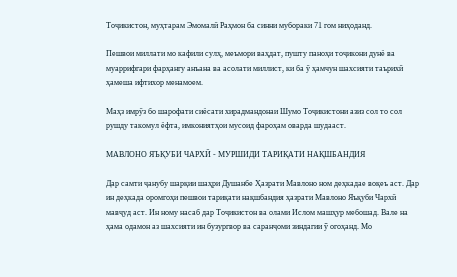Тоҷикистон, муҳтарам Эмомалӣ Раҳмон ба синни мубораки 71 гом ниҳоданд.

Пешвои миллати мо кафили сулҳ, меъмори ваҳдат, пушту паноҳи тоҷикони дунё ва муаррифгари фарҳангу анъана ва асолати миллист, ки ба ӯ ҳамчун шахсияти таърихӣ ҳамеша ифтихор менамоем.

Маҳз имрӯз бо шарофати сиёсати хирадмандонаи Шумо Тоҷикистони азиз сол то сол рушду такомул ёфта, имкониятҳои мусоид фароҳам оварда шудааст.

МАВЛОНО ЯЪҚУБИ ЧАРХӢ - МУРШИДИ ТАРИҚАТИ НАҚШБАНДИЯ

Дар самти ҷанубу шарқии шаҳри Душанбе Ҳазрати Мавлоно ном деҳкадае воқеъ аст. Дар ин деҳкада оромгоҳи пешвои тариқати нақшбандия ҳазрати Мавлоно Яъқуби Чархӣ мавҷуд аст. Ин ному насаб дар Тоҷикистон ва олами Ислом машҳур мебошад. Вале на ҳама одамон аз шахсияти ин бузургвор ва саранҷоми зиндагии ў огоҳанд. Мо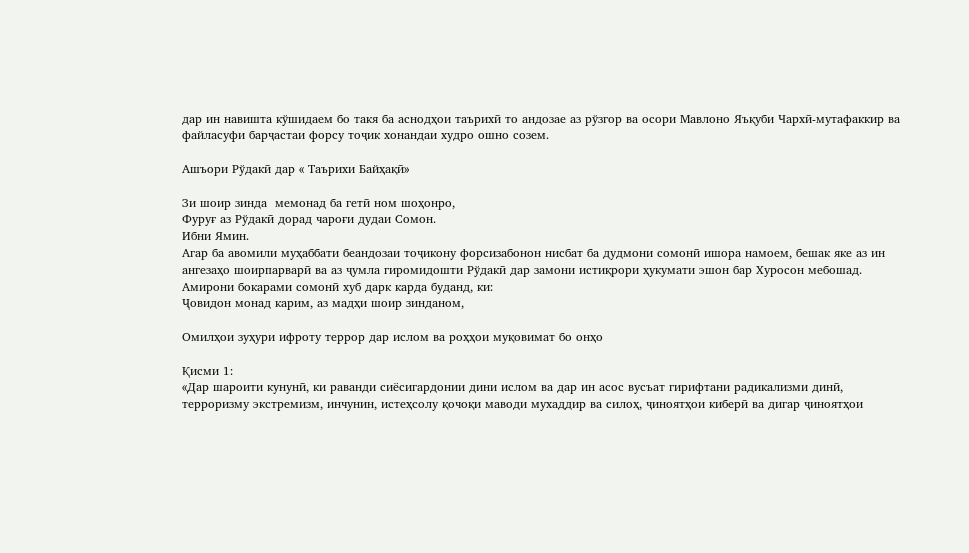дар ин навишта кўшидаем бо такя ба аснодҳои таърихӣ то андозае аз рўзгор ва осори Мавлоно Яъқуби Чархӣ-мутафаккир ва файласуфи барҷастаи форсу тоҷик хонандаи худро ошно созем.

Ашъори Рўдакӣ дар « Таърихи Байҳақӣ»

Зи шоир зинда  мемонад ба гетӣ ном шоҳонро,
Фуруғ аз Рўдакӣ дорад чароғи дудаи Сомон.
Ибни Ямин.
Агар ба авомили муҳаббати беандозаи тоҷикону форсизабонон нисбат ба дудмони сомонӣ ишора намоем, бешак яке аз ин ангезаҳо шоирпарварӣ ва аз ҷумла гиромидошти Рўдакӣ дар замони истиқрори ҳукумати эшон бар Хуросон мебошад. Амирони бокарами сомонӣ хуб дарк карда буданд, ки:
Ҷовидон монад карим, аз мадҳи шоир зинданом,

Омилҳои зуҳури ифроту террор дар ислом ва роҳҳои муқовимат бо онҳо

Қисми 1:
«Дар шароити кунунӣ, ки раванди сиёсигардонии дини ислом ва дар ин асос вусъат гирифтани радикализми динӣ, терроризму экстремизм, инчунин, истеҳсолу қочоқи маводи мухаддир ва силоҳ, ҷиноятҳои киберӣ ва дигар ҷиноятҳои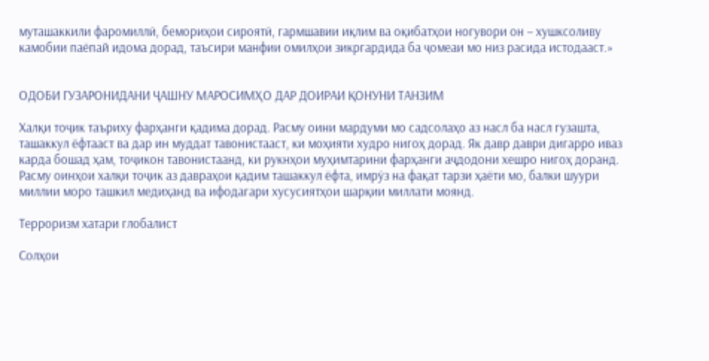муташаккили фаромиллӣ, бемориҳои сироятӣ, гармшавии иқлим ва оқибатҳои ногувори он – хушксоливу камобии паёпай идома дорад, таъсири манфии омилҳои зикргардида ба ҷомеаи мо низ расида истодааст.»


ОДОБИ ГУЗАРОНИДАНИ ҶАШНУ МАРОСИМҲО ДАР ДОИРАИ ҚОНУНИ ТАНЗИМ

Халқи тоҷик таъриху фарҳанги қадима дорад. Расму оини мардуми мо садсолаҳо аз насл ба насл гузашта, ташаккул ёфтааст ва дар ин муддат тавонистааст, ки моҳияти худро нигоҳ дорад. Як давр даври дигарро иваз карда бошад ҳам, тоҷикон тавонистаанд, ки рукнҳои муҳимтарини фарҳанги аҷдодони хешро нигоҳ доранд. Расму оинҳои халқи тоҷик аз давраҳои қадим ташаккул ёфта, имрӯз на фақат тарзи ҳаёти мо, балки шуури миллии моро ташкил медиҳанд ва ифодагари хусусиятҳои шарқии миллати моянд.

Терроризм хатари глобалист

Солҳои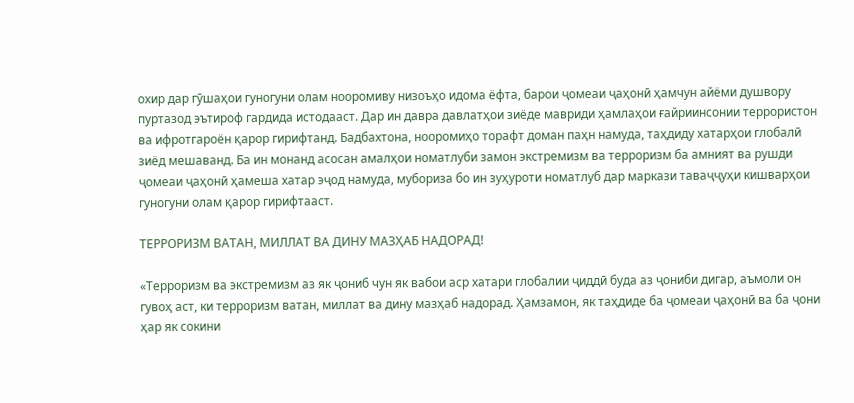охир дар гӯшаҳои гуногуни олам нооромиву низоъҳо идома ёфта, барои ҷомеаи ҷаҳонӣ ҳамчун айёми душвору пуртазод эътироф гардида истодааст. Дар ин давра давлатҳои зиёде мавриди ҳамлаҳои ғайриинсонии террористон ва ифротгароён қарор гирифтанд. Бадбахтона, нооромиҳо торафт доман паҳн намуда, таҳдиду хатарҳои глобалӣ зиёд мешаванд. Ба ин монанд асосан амалҳои номатлуби замон экстремизм ва терроризм ба амният ва рушди ҷомеаи ҷаҳонӣ ҳамеша хатар эҷод намуда, мубориза бо ин зуҳуроти номатлуб дар маркази таваҷҷуҳи кишварҳои гуногуни олам қарор гирифтааст.

ТЕРРОРИЗМ ВАТАН, МИЛЛАТ ВА ДИНУ МАЗҲАБ НАДОРАД!

«Терроризм ва экстремизм аз як ҷониб чун як вабои аср хатари глобалии ҷиддӣ буда аз ҷониби дигар, аъмоли он гувоҳ аст, ки терроризм ватан, миллат ва дину мазҳаб надорад. Ҳамзамон, як таҳдиде ба ҷомеаи ҷаҳонӣ ва ба ҷони ҳар як сокини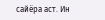сайёра аст. Ин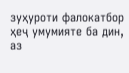зуҳуроти фалокатбор ҳеҷ умумияте ба дин, аз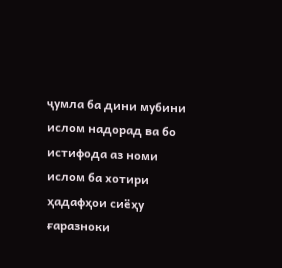ҷумла ба дини мубини ислом надорад ва бо истифода аз номи ислом ба хотири ҳадафҳои сиёҳу ғаразноки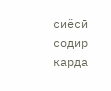сиёсӣ содир карда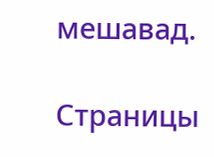мешавад.

Страницы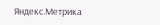Яндекс.Метрика